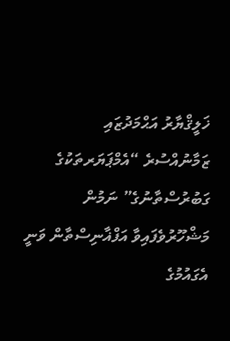ޚަލީޤްޔާރު އަޙްމަދުޒައި
ޒަމާނުއްސުރެ “އެމްޕަޔަރތަކުގެ ގަބުރުސްތާނުގެ” ނަމުން މަޝްހޫރުވެފައިވާ އަފްޣާނިސްތާން ވަނީ އެގައުމުގެ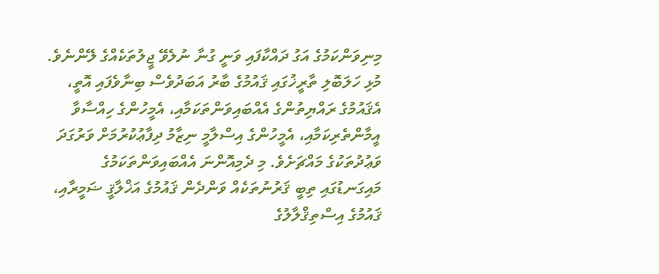މިނިވަންކަމުގެ އަގު ދައްކާފައި ވަނީ ގުނާ ނުލެވޭ ޖީލުތަކެއްގެ ލޭންނެވެ. މުޅި ހަލަބޮލި ތާރީޚުގައި ޤައުމުގެ ބާރު އަބަދުވެސް ބިނާވެފައި އޮތީ، އެޤައުމުގެ ރައްޔިތުންގެ އެއްބައިވަންތަކަމާއި، އެމީހުންގެ ހިއްސާވާ އީމާންތެރިކަމާއި، އެމީހުންގެ އިސްލާމީ ނިޒާމު ދިފާޢުކުރުމަށް ވަރުގަދަ ވަޢުދުތަކުގެ މައްޗަށެވެ. މި ދެމިއޮންނަ އެއްބައިވަންތަކަމުގެ މައިގަނޑުގައި ތިބީ ޤަރުނުތަކެއް ވަންދެން ޤައުމުގެ އަޚްލާޤީ ޟަމީރާއި، ޤައުމުގެ އިސްތިޤްލާލުގެ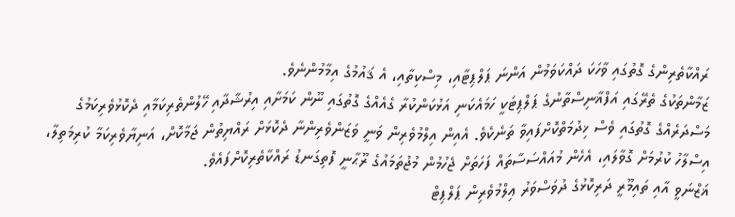ރައްކާތެރިންގެ ގޮތުގައި ވާހަކަ ދައްކަވަމުން އަންނަ ޕަލްޕިޓާއި، މިސްކިތާއި، އެ ޤައުމުގެ އިމާމުންނެވެ.
ޒަމާންތަކުގެ ތެރޭގައި އަފްޣާނިސްތާނުގެ ޕަލްޕިޓަކީ ހަމައެކަނި އަޅުކަންކުރާ ގެއެއްގެ ގޮތުގައި ނޫން ކަމަށާއި އިރުޝާދާއި ހޭލުންތެރިކަމާއި ދެކޮޅުވެރިކަމުގެ މަސްދަރެއްގެ ގޮތުގައި ވެސް ޚިދުމަތްކޮށްފައިވާ ތަނެކެވެ. އެއިން އިލްމުވެރިން ވަނީ ވަޒަންވެރިންނާ ދެކޮޅަށް ރައްޔިތުން ޖަމާކޮށް، އަނިޔާވެރިކަމާ ކުރިމަތިލާ، އިސްލާހު ކުރުމަށް ގޮވާލައި، އެހެން މުއައްސަސާތައް ފަހަތަށް ޖެހުމުން މުޖުތަމައުގެ ރޫޙާނީ ފޮތިގަނޑު ރައްކާތެރިކޮށްފައެވެ.
ޣަޒްނަވީ އާއި ތައިމޫރީ ދަރިކޮޅުގެ ދުވަސްވަރު ޢިލްމުވެރިން ޕަލްޕިޓް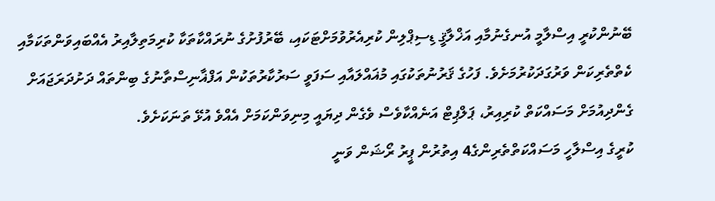ބޭނުންކުރީ އިސްލާމީ އުނގެނުމާއި އަޚްލާޤީ ޑިސިޕްލިން ކުރިއެރުވުމަށްޓަކައި، ބޭރުފުށުގެ ނުރައްކާތަކާ ކުރިމަތިލާއިރު އެއްބައިވަންތަކަމާއި ކެތްތެރިކަން ވަރުގަދަކުރުމަށެވެ. ފަހުގެ ޤަރުނުތަކުގައި މުޣައްލައާއި ސަފަވީ ސަރުކާރުތަކުން އަފްޣާނިސްތާނުގެ ބިންތައް ދަށުދަރަޖައަށް ގެންދިއުމަށް މަސައްކަތް ކުރިއިރު، ޕަލްޕިޓް އަނެއްކާވެސް ވެގެން ދިޔައީ މިނިވަންކަމަށް އެއްވެ އުޅޭ ތަނަކަށެވެ.
ކުރީގެ އިސްލާހީ މަސައްކަތްތެރިންގެ4 އިތުރުން ޕީރު ރޯޝަން ވަނީ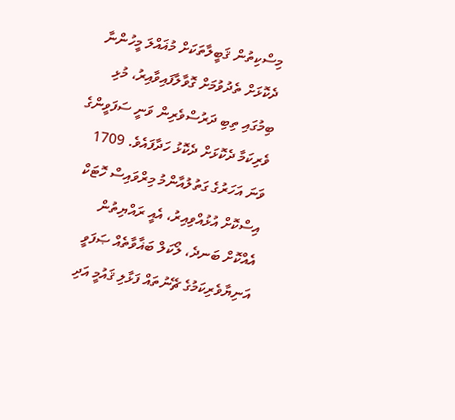މިސްކިތުން ޤަބީލާތަކަށް މުޣައްލަ މީހުންނާ ދެކޮޅަށް ތެދުވުމަށް ގޮވާލާފައިވާއިރު، މުޅި ބިމުގައި ތިބި ދަރުސްވެރިން ވަނީ ސަފަވީންގެ ވެރިކަމާ ދެކޮޅަށް ދެކޮޅު ހަދާފައެވެ. 1709 ވަނަ އަހަރުގެ ގަތުލުއާންމު މިރްވައިސް ހޮޓަކް އިސްކޮށް އުޅުއްވިއިރު، އެއީ ރައްޔިތުން އެއްކޮށް ބަނދެ، ލޯކަލް ބަޣާވާތެއް ޞަފަވީ އަނިޔާވެރިކަމުގެ ޗޭނުތައް ފަޅާލި ޤައުމީ އަދި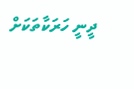ދީނީ ހަރަކާތަކަށް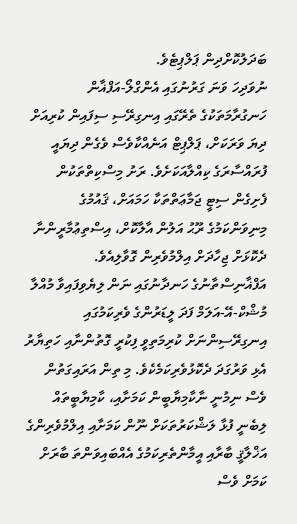ބަދަލުކޮށްދިން ޕަލްޕިޓެވެ.
ނުވަދިހަ ވަނަ ގަރުނުގައި އެންގްލޯ-އަފްޣާން ހަނގުރާމަތަކުގެ ތެރޭގައި އިނގިރޭސި ސިފައިން ކުރިއަށް ދިޔަ ވަރަކަށް، ޕަލްޕިޓް އަނެއްކާވެސް ވެގެން ދިޔައީ ފުރައްސާރަގެ ކިއްލާއަކަށެވެ. ރަށު މިސްކިތްތަކުން ފެށިގެން ސިޓީ ޖަމާޢަތްތަކާ ހަމައަށް، ޤައުމުގެ މިނިވަންކަމުގެ ރޫޙު އަލުން އާލާކޮށް، އިސްތިޢުމާރީންނާ ދެކޮޅަށް ޖިހާދަށް އިލްމުވެރިން ގޮވާލިއެވެ. އަފްޣާނިސްތާނުގެ ހަނދާނުގައި ނަން ލިޔެވިފައިވާ މުއްލާ މުޝްކް-އޭ-އަލަމް ފަދަ ލީޑަރުންގެ ވެރިކަމުގައި އިނގިރޭސިންނަށް ކުރިމަތިވީ ފިކުރީ ގޮތުންނާއި ހަތިޔާރު އެޅި ވަރުގަދަ ދެކޮޅުވެރިކަމެކެވެ. މި ތިން އަރައިގަތުން ވެސް ނިމުނީ ނާކާމިޔާބީން ކަމަށާއި، ކާމިޔާބީތައް ލިބެނީ ފުޅާ ލަޝްކަރުތަކަށް ނޫން ކަމަށާއި އިލްމުވެރިންގެ އަޚްލާޤީ ބާރާއި އީމާންތެރިކަމުގެ އެއްބައިވަންތަ ބާރަށް ކަމަށް ވެސް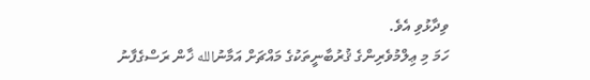ވިދާޅުވި އެވެ.
ހަމަ މި ޢިލްމުވެރިންގެ ޤުރުބާނީތަކުގެ މައްޗަށް އަމާނުالله ޚާން ރަސްގެފާނު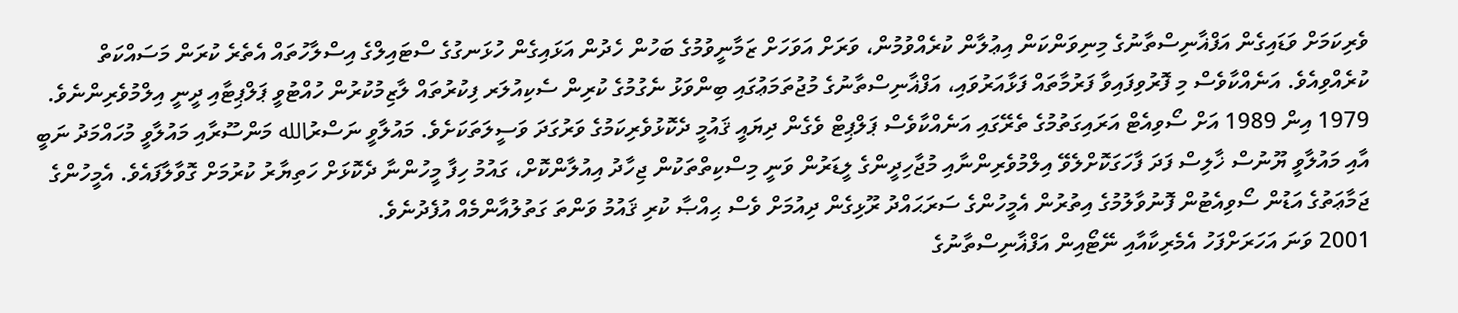ވެރިކަމަށް ވަޑައިގެން އަފްޣާނިސްތާނުގެ މިނިވަންކަން އިޢުލާން ކުރެއްވުމުން، ވަރަށް އަވަހަށް ޒަމާނީވުމުގެ ބަހުން ހެދުން އަޅައިގެން ހުޅަނގުގެ ސްޓައިލްގެ އިސްލާހުތައް އެތެރެ ކުރަން މަސައްކަތް ކުރެއްވިއެވެ. އަނެއްކާވެސް މި ފޮރުވިފައިވާ ފަރުމާތައް ފަޅާއަރުވައި، އަފްޣާނިސްތާނުގެ މުޖުތަމަޢުގައި ބިންވަޅު ނެގުމުގެ ކުރިން ސެކިއުލަރ ފިކުރުތައް ލާޒިމުކުރުން ހުއްޓުވީ ޕަލްޕިޓާއި ދީނީ އިލްމުވެރިންނެވެ.
1979 އިން 1989 އަށް ސޯވިއެޓް އަރައިގަތުމުގެ ތެރޭގައި އަނެއްކާވެސް ޕަލްޕިޓް ވެގެން ދިޔައީ ޤައުމީ ދެކޮޅުވެރިކަމުގެ ވަރުގަދަ ވަސީލަތަކަށެވެ. މައުލާވީ ނަސްރުالله މަންސޫރާއި މައުލާވީ މުހައްމަދު ނަބީ އާއި މައުލާވީ ޔޫނުސް ޚާލިސް ފަދަ ފާހަގަކޮށްލެވޭ އިލްމުވެރިންނާއި މުޖާހިދީންގެ ލީޑަރުން ވަނީ މިސްކިތްތަކުން ޖިހާދު އިއުލާންކޮށް، ގައުމު ހިފާ މީހުންނާ ދެކޮޅަށް ހަތިޔާރު ކުރުމަށް ގޮވާލާފައެވެ. އެމީހުންގެ ޖަމާޢަތުގެ އަޑުން ސޯވިއެޓުން ފޮނުވާލުމުގެ އިތުރުން އެމީހުންގެ ސަރަޙައްދު ރޫޅިގެން ދިއުމަށް ވެސް ޙިއްޞާ ކުރި ޤައުމު ވަންތަ ގަތުލުއާންމެއް އުފެދުނެވެ.
2001 ވަނަ އަހަރަށްފަހު އެމެރިކާއާއި ނޭޓޯއިން އަފްޣާނިސްތާނުގެ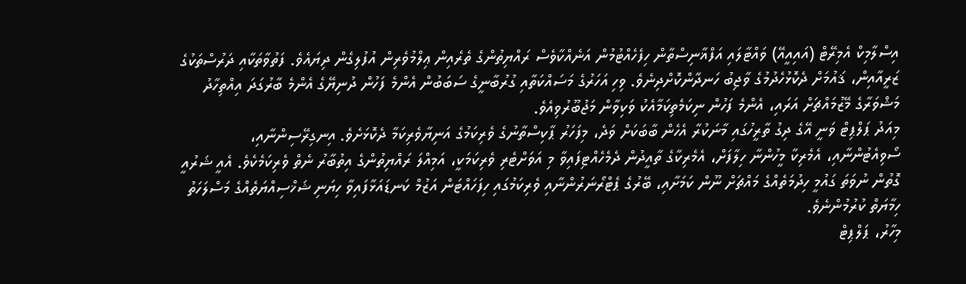އިސްލާމިކް އެމިރޭޓް (އައިއީއޭ) ވައްޓާލައި އަފްޣާނިސްތާން ހިފެހެއްޓުމުން އަނެއްކާވެސް ރައްޔިތުންގެ ތެރެއިން ޢިލްމުވެރިން އުފުލިގެން ދިޔައެވެ. ފަތުވާތަކާއި ދަރުސްތަކުގެ ޒަރީއާއިން، ޤައުމަށް ދެކޮޅުހެދުމުގެ ވާޖިބު ހަނދާންކޮށްދިނެވެ. ވިހި އަހަރުގެ މަސައްކަތާއި ގުރުބާނީގެ ސަބަބުން އެންމެ ފަހުން ދުނިޔޭގެ އެންމެ ބާރުގަދަ އިއްތިހާދު މަޝްވަރާގެ މޭޒުމައްޗަށް އަރައި، އެންމެ ފަހުން ނިކަމެތިކަމާއެކު ވަކިވާން މަޖުބޫރުވިއެވެ.
މިއަދު ޕަލްޕިޓް ވަނީ އޭގެ ދިގު ތާރީހުގައި މާނަކުރާ އެހެން ބާބަކަށް ވަދެ، މިފަހަރު ޕާކިސްތާނުގެ ވެރިކަމުގެ އަނިޔާވެރިކަމާ ދެކޮޅަށެވެ. އިނގިރޭސިންނާއި، ސޯވިއެޓުންނާއި، އެމެރިކާ މީހުންނާ ހިލާފަށް، އެމެރިކާގެ ތާއީދުން ދެމެހެއްޓިފައިވާ މި އަވަށްޓެރި ވެރިކަމަކީ، އަމިއްލަ ރައްޔިތުންގެ އިތުބާރު ނެތް ވެރިކަމެކެވެ. އެއީ ޝަރުއީ ގޮތުން ނުވަތަ ގައުމީ ހިދުމަތެއްގެ މައްޗަށް ނޫން ކަމަށާއި، ބޭރުގެ ޕެޓްރޯނަރުންނާއި ވެރިކަމުގައި ހިފަހައްޓަން އަޒުމް ކަނޑައަޅާފައިވާ ހިޔަނި ޝަޚްސިއްޔަތެއްގެ މަސްލަހަތު ހިމާޔަތް ކުރުމުންނެވެ.
މިހާރު، ޕަލްޕިޓް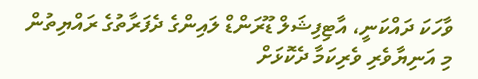ވާހަކަ ދައްކަނީ، އާޓިފިޝަލް ޑޫރަންޑް ލައިންގެ ދެފަރާތުގެ ރައްޔިތުން މި އަނިޔާވެރި ވެރިކަމާ ދެކޮޅަށް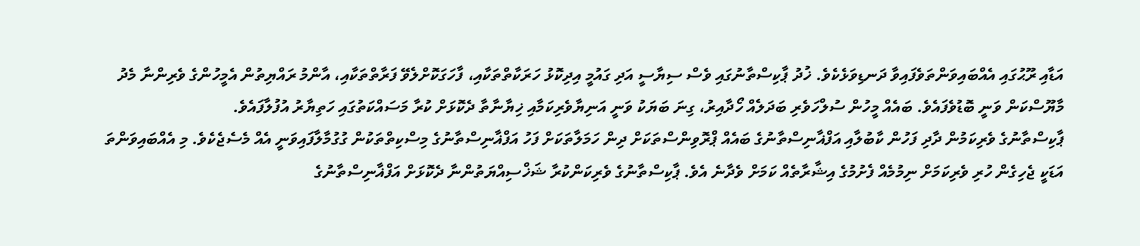އަޑާއި ރޫޙުގައި އެއްބައިވަންތަވެފައިވާ ދަނޑިވަޅެކެވެ. ޚުދު ޕާކިސްތާނުގައި ވެސް ސިޔާސީ އަދި ގައުމީ އިދިކޮޅު ހަރަކާތްތަކާއި، ފާހަގަކޮށްލެވޭ ފަރާތްތަކާއި، އާންމު ރައްޔިތުން އެމީހުންގެ ވެރިންނާ މެދު މާޔޫސްކަން ވަނީ ބޮޑުވެފައެވެ. ބައެއް މީހުން ސުލްހަވެރި ބަދަލެއް ހޯދާއިރު، ގިނަ ބަޔަކު ވަނީ އަނިޔާވެރިކަމާއި ޚިޔާނާތާ ދެކޮޅަށް ކުރާ މަސައްކަތުގައި ހަތިޔާރު އުފުލާފައެވެ.
ޕާކިސްތާނުގެ ވެރިކަމުން ދާދި ފަހުން ކާބުލާއި އަފްޣާނިސްތާނުގެ ބައެއް ޕްރޮވިންސްތަކަށް ދިން ހަމަލާތަކަށް ފަހު އަފްޣާނިސްތާނުގެ މިސްކިތްތަކުން ގުގުމާލާފައިވަނީ އެއް މެސެޖެކެވެ. މި އެއްބައިވަންތަ އަޑަކީ ޖެހިގެން ހުރި ވެރިކަމަށް ނިމުމެއް ފެށުމުގެ އިޝާރާތެއް ކަމަށް ވެދާނެ އެވެ. ޕާކިސްތާނުގެ ވެރިކަންކުރާ ޝަޚްސިއްޔަތުންނާ ދެކޮޅަށް އަފްޣާނިސްތާނުގެ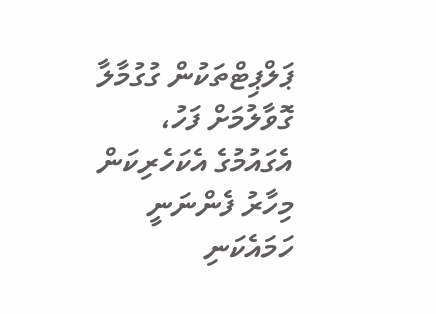ޕަލްޕިޓްތަކުން ގުގުމާލާ ގޮވާލުމަށް ފަހު، އެގައުމުގެ އެކަހެރިކަން މިހާރު ފެންނަނީ ހަމައެކަނި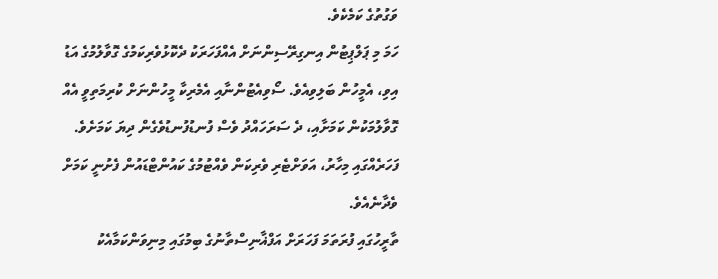ވަގުތުގެ ކަމެކެވެ.
ހަމަ މި ޕަލްޕިޓުން އިނގިރޭސިންނަށް އެއްފަހަރަކު ދެކޮޅުވެރިކަމުގެ ގޮވާލުމުގެ އަޑު އިވި، އެމީހުން ބަލިވިއެވެ. ސޯވިއެޓުންނާއި އެމެރިކާ މީހުންނަށް ކުރިމަތިވީ އެއް ގޮވާލުމަކުން ކަމަށާއި، ދެ ސަރަހައްދު ވެސް ފުނޑުފުނޑުވެގެން ދިޔަ ކަމަށެވެ. ފަހަރެއްގައި މިހާރު، އަވަށްޓެރި ވެރިކަން ވެއްޓުމުގެ ކައުންޓްޑައުން ފެށުނީ ކަމަށް ވެދާނެއެވެ.
ތާރީހުގައި ފުރަތަމަ ފަހަރަށް އަފްޣާނިސްތާނުގެ ބިމުގައި މިނިވަންކަމާއެކު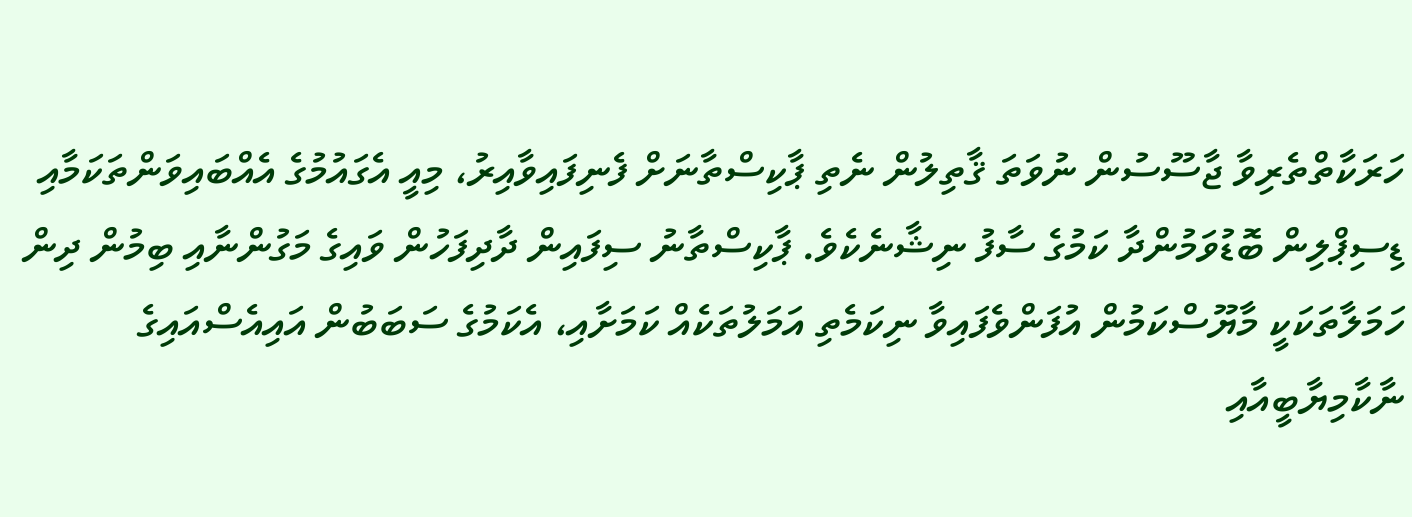ހަރަކާތްތެރިވާ ޖާސޫސުން ނުވަތަ ޤާތިލުން ނެތި ޕާކިސްތާނަށް ފެނިފައިވާއިރު، މިއީ އެގައުމުގެ އެއްބައިވަންތަކަމާއި ޑިސިޕްލިން ބޮޑުވަމުންދާ ކަމުގެ ސާފު ނިޝާނެކެވެ. ޕާކިސްތާނު ސިފައިން ދާދިފަހުން ވައިގެ މަގުންނާއި ބިމުން ދިން ހަމަލާތަކަކީ މާޔޫސްކަމުން އުފަންވެފައިވާ ނިކަމެތި އަމަލުތަކެއް ކަމަށާއި، އެކަމުގެ ސަބަބުން އައިއެސްއައިގެ ނާކާމިޔާބީއާއި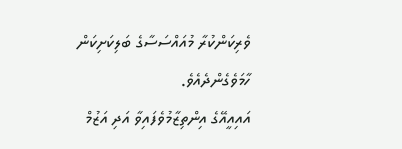ވެރިކަންކުރާ މުއައްސަސާގެ ބަލިކަށިކަން ހާމަވެގެންދެއެވެ.
އައިއީއޭގެ އިންތިޒާމުވެފައިވާ އަދި އަޒުމް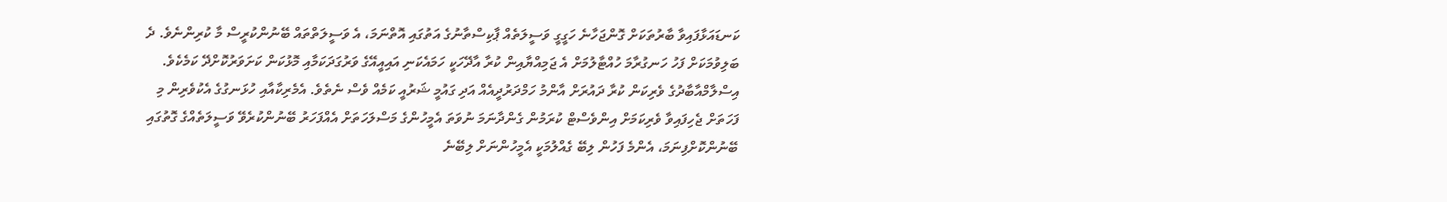ކަނޑައަޅާފައިވާ ބާރުތަކަށް ގޮންޖަހާނެ ހަގީގީ ވަސީލަތެއް ޕާކިސްތާނުގެ އަތުގައި އޮތްނަމަ، އެ ވަސީލަތްތައް ބޭނުންކުރީސް މާ ކުރިންނެވެ. ދެ ބަލިވުމަކަށް ފަހު ހަނގުރާމަ ހުއްޓާލުމަށް އެ ޖަމިއްޔާއިން ކުރާ އާދޭހަކީ ހަމައެކަނި އައިއީއޭގެ ވަރުގަދަކަމާއި މޮޅުކަން ކަށަވަރުކޮށްދޭ ކަމެކެވެ.
އިސްލާމްއާބާދުގެ ވެރިކަން ކުރާ ދައުރަށް އާންމު ހަމްދަރުދީއެއް އަދި ގައުމީ ޝަރުއީ ކަމެއް ވެސް ނެތެވެ. އެމެރިކާއާއި ހުޅަނގުގެ އެކުވެރިން މި ފަހަތަށް ޖެހިފައިވާ ވެރިކަމަށް އިންވެސްޓް ކުރަމުން ގެންދާނަމަ ނުވަތަ އެމީހުންގެ މަސްލަހަތަށް އެއްފަހަރު ބޭނުންކުރެވޭ ވަސީލަތެއްގެ ގޮތުގައި ބޭނުންކޮށްފިނަމަ، އެންމެ ފަހުން ލިބޭ ގެއްލުމަކީ އެމީހުންނަށް ލިބޭނެ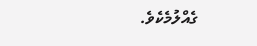ގެއްލުމެކެވެ.